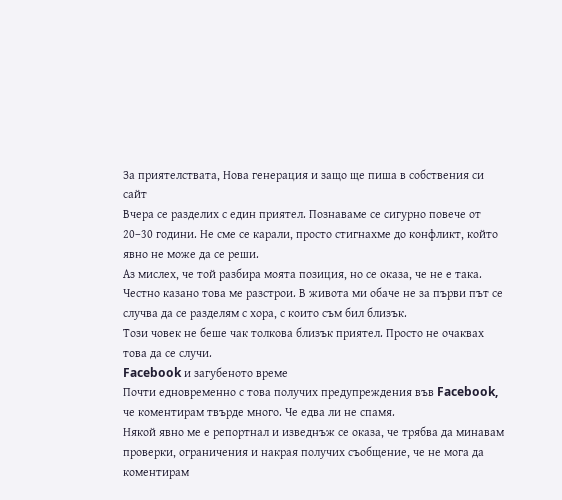За приятелствата, Нова генерация и защо ще пиша в собствения си сайт
Вчера се разделих с един приятел. Познаваме се сигурно повече от 20–30 години. Не сме се карали, просто стигнахме до конфликт, който явно не може да се реши.
Аз мислех, че той разбира моята позиция, но се оказа, че не е така. Честно казано това ме разстрои. В живота ми обаче не за първи път се случва да се разделям с хора, с които съм бил близък.
Този човек не беше чак толкова близък приятел. Просто не очаквах това да се случи.
Facebook и загубеното време
Почти едновременно с това получих предупреждения във Facebook, че коментирам твърде много. Че едва ли не спамя.
Някой явно ме е репортнал и изведнъж се оказа, че трябва да минавам проверки, ограничения и накрая получих съобщение, че не мога да коментирам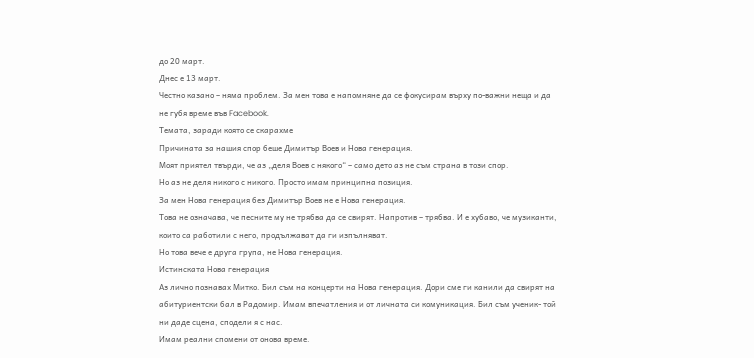до 20 март.
Днес е 13 март.
Честно казано – няма проблем. За мен това е напомняне да се фокусирам върху по-важни неща и да не губя време във Facebook.
Темата, заради която се скарахме
Причината за нашия спор беше Димитър Воев и Нова генерация.
Моят приятел твърди, че аз „деля Воев с някого“ – само дето аз не съм страна в този спор.
Но аз не деля никого с никого. Просто имам принципна позиция.
За мен Нова генерация без Димитър Воев не е Нова генерация.
Това не означава, че песните му не трябва да се свирят. Напротив – трябва. И е хубаво, че музиканти, които са работили с него, продължават да ги изпълняват.
Но това вече е друга група, не Нова генерация.
Истинската Нова генерация
Аз лично познавах Митко. Бил съм на концерти на Нова генерация. Дори сме ги канили да свирят на абитуриентски бал в Радомир. Имам впечатления и от личната си комуникация. Бил съм ученик- той ни даде сцена, сподели я с нас.
Имам реални спомени от онова време.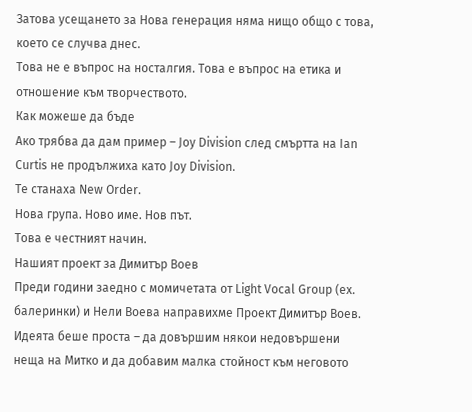Затова усещането за Нова генерация няма нищо общо с това, което се случва днес.
Това не е въпрос на носталгия. Това е въпрос на етика и отношение към творчеството.
Как можеше да бъде
Ако трябва да дам пример – Joy Division след смъртта на Ian Curtis не продължиха като Joy Division.
Те станаха New Order.
Нова група. Ново име. Нов път.
Това е честният начин.
Нашият проект за Димитър Воев
Преди години заедно с момичетата от Light Vocal Group (ex. балеринки) и Нели Воева направихме Проект Димитър Воев.
Идеята беше проста – да довършим някои недовършени неща на Митко и да добавим малка стойност към неговото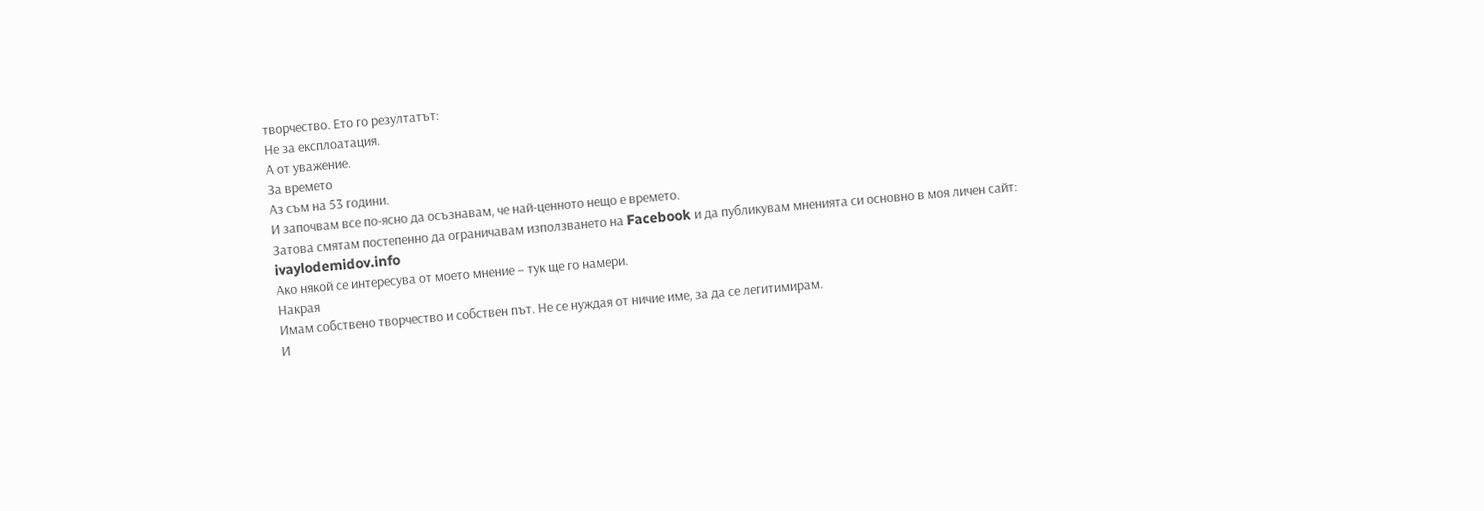творчество. Ето го резултатът:
Не за експлоатация.
А от уважение.
За времето
Аз съм на 53 години.
И започвам все по-ясно да осъзнавам, че най-ценното нещо е времето.
Затова смятам постепенно да ограничавам използването на Facebook и да публикувам мненията си основно в моя личен сайт:
ivaylodemidov.info
Ако някой се интересува от моето мнение – тук ще го намери.
Накрая
Имам собствено творчество и собствен път. Не се нуждая от ничие име, за да се легитимирам.
И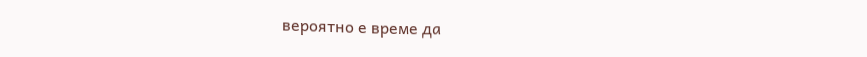вероятно е време да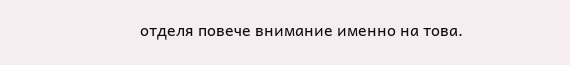отделя повече внимание именно на това.